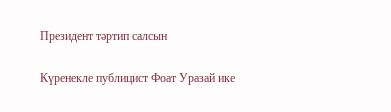Президент тәртип салсын

Күренекле публицист Фоат Уразай ике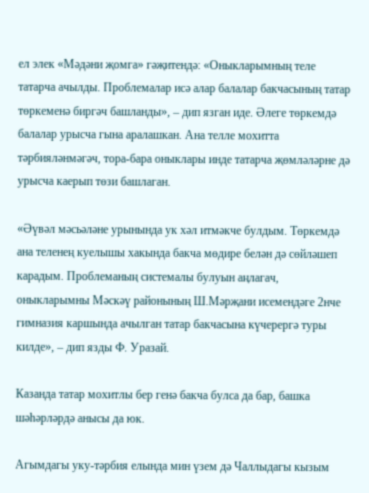ел элек «Мәдәни җомга» гәҗитендә: «Оныкларымның теле татарча ачылды. Проблемалар исә алар балалар бакчасының татар төркеменә биргәч башланды», – дип язган иде. Әлеге төркемдә балалар урысча гына аралашкан. Ана телле мохитта тәрбияләнмәгәч, тора-бара оныклары инде татарча җөмләләрне дә урысча каерып төзи башлаган.

«Әүвәл мәсьәләне урынында ук хәл итмәкче булдым. Төркемдә ана теленең куелышы хакында бакча мөдире белән дә сөйләшеп карадым. Проблеманың системалы булуын аңлагач, оныкларымны Мәскәү районының Ш.Мәрҗани исемендәге 2нче гимназия каршында ачылган татар бакчасына күчерергә туры килде», – дип язды Ф. Уразай.

Казанда татар мохитлы бер генә бакча булса да бар, башка шәһәрләрдә анысы да юк.

Агымдагы уку-тәрбия елында мин үзем дә Чаллыдагы кызым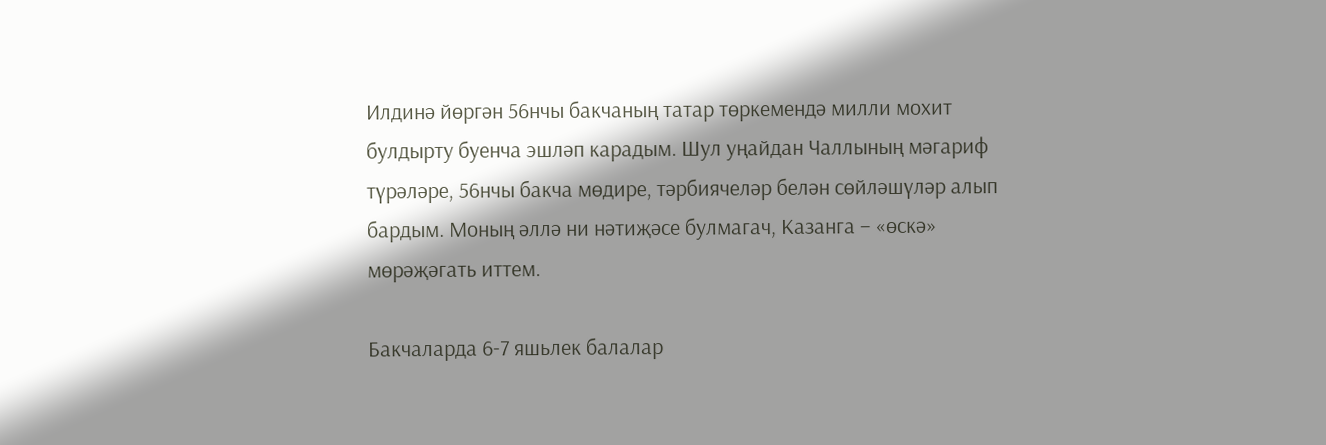Илдинә йөргән 56нчы бакчаның татар төркемендә милли мохит булдырту буенча эшләп карадым. Шул уңайдан Чаллының мәгариф түрәләре, 56нчы бакча мөдире, тәрбиячеләр белән сөйләшүләр алып бардым. Моның әллә ни нәтиҗәсе булмагач, Казанга – «өскә» мөрәҗәгать иттем.

Бакчаларда 6-7 яшьлек балалар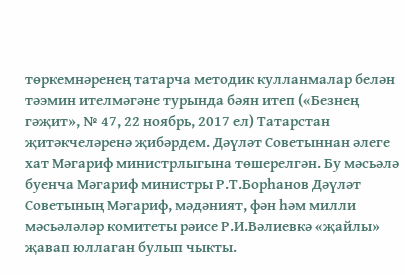төркемнәренең татарча методик кулланмалар белән тәэмин ителмәгәне турында бәян итеп («Безнең гәҗит», № 47, 22 ноябрь, 2017 ел) Татарстан җитәкчеләренә җибәрдем. Дәүләт Советыннан әлеге хат Мәгариф министрлыгына төшерелгән. Бу мәсьәлә буенча Мәгариф министры Р.Т.Борһанов Дәүләт Советының Мәгариф, мәдәният, фән һәм милли мәсьәләләр комитеты рәисе Р.И.Вәлиевкә «җайлы» җавап юллаган булып чыкты.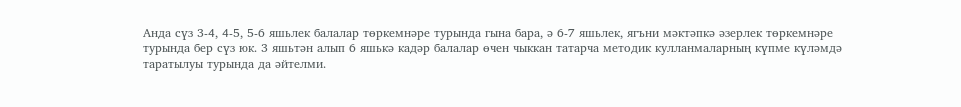Анда сүз 3-4, 4-5, 5-6 яшьлек балалар төркемнәре турында гына бара, ә 6-7 яшьлек, ягъни мәктәпкә әзерлек төркемнәре турында бер сүз юк. 3 яшьтән алып 6 яшькә кадәр балалар өчен чыккан татарча методик кулланмаларның күпме күләмдә таратылуы турында да әйтелми.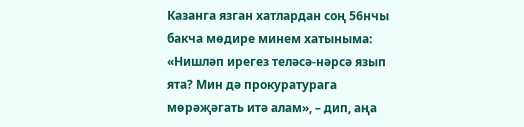Казанга язган хатлардан соң 56нчы бакча мөдире минем хатыныма: «Нишләп ирегез теләсә-нәрсә язып ята? Мин дә прокуратурага мөрәҗәгать итә алам», – дип, аңа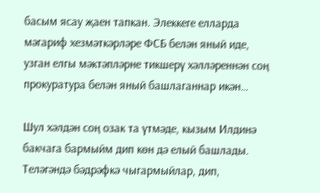басым ясау җаен тапкан. Элеккеге елларда мәгариф хезмәткәрләре ФСБ белән яный иде, узган елгы мәктәпләрне тикшерү хәлләреннән соң прокуратура белән яный башлаганнар икән…

Шул хәлдән соң озак та үтмәде, кызым Илдинә бакчага бармыйм дип көн дә елый башлады. Теләгәндә бәдрәфкә чыгармыйлар, дип,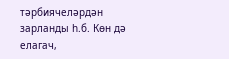тәрбиячеләрдән зарланды һ.б. Көн дә елагач,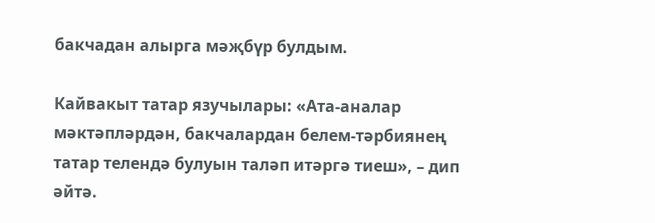бакчадан алырга мәҗбүр булдым.

Кайвакыт татар язучылары: «Ата-аналар мәктәпләрдән, бакчалардан белем-тәрбиянең татар телендә булуын таләп итәргә тиеш», – дип әйтә.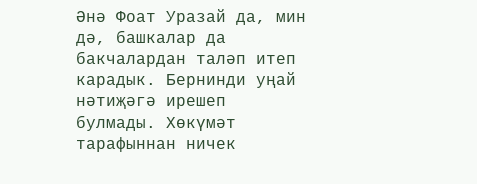Әнә Фоат Уразай да, мин дә, башкалар да бакчалардан таләп итеп карадык. Бернинди уңай нәтиҗәгә ирешеп булмады. Хөкүмәт тарафыннан ничек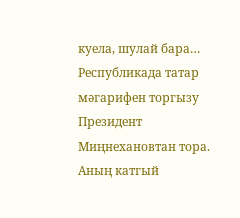куела, шулай бара… Республикада татар мәгарифен торгызу Президент Миңнехановтан тора. Аның катгый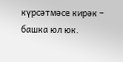күрсәтмәсе кирәк – башка юл юк.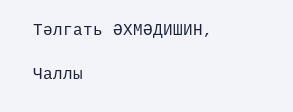Тәлгать ӘХМӘДИШИН,

Чаллы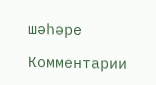шәһәре

Комментарии